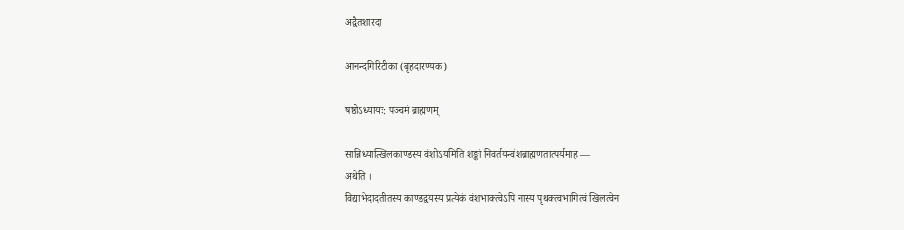अद्वैतशारदा

आनन्दगिरिटीका (बृहदारण्यक)

षष्ठोऽध्यायः: पञ्चमं ब्राह्मणम्

सान्निध्यात्खिलकाण्डस्य वंशोऽयमिति शङ्कां निवर्तयन्वंशब्राह्मणतात्पर्यमाह —
अथेति ।
विद्याभेदादतीतस्य काण्डद्वयस्य प्रत्येकं वंशभाक्त्वेऽपि नास्य पृथक्त्वभागित्वं खिलत्वेन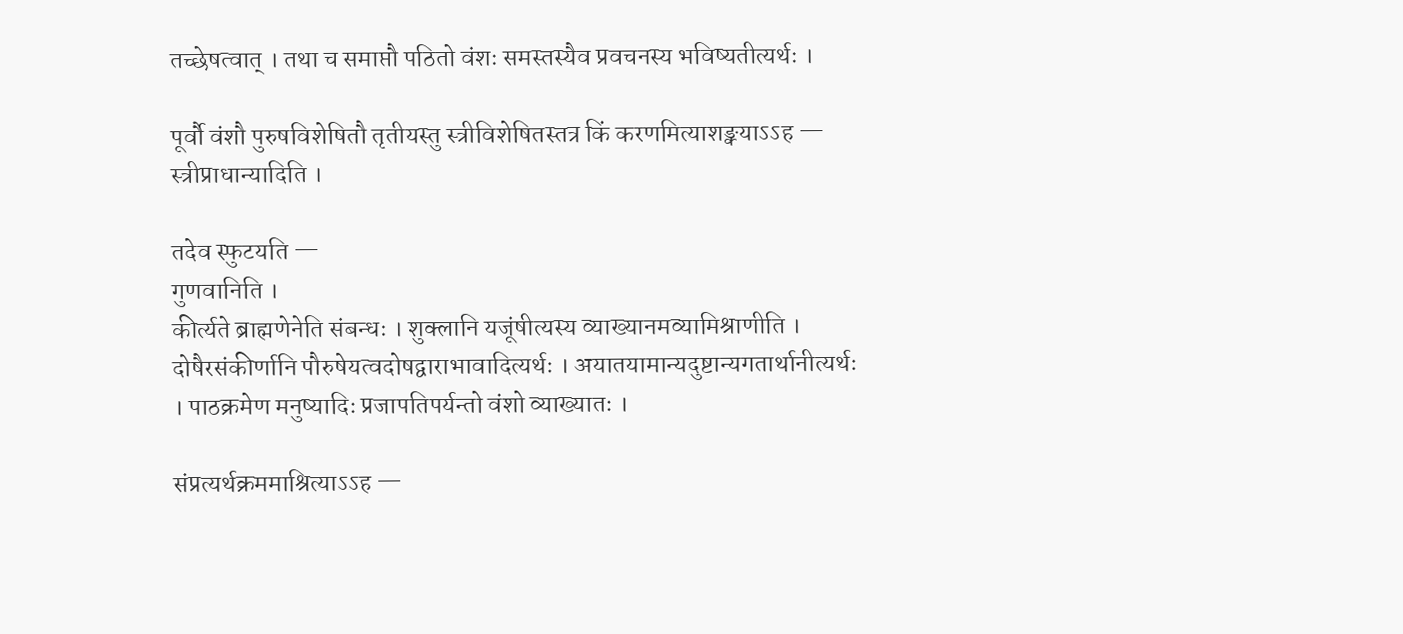तच्छेषत्वात् । तथा च समाप्तौ पठितो वंशः समस्तस्यैव प्रवचनस्य भविष्यतीत्यर्थः ।

पूर्वौ वंशौ पुरुषविशेषितौ तृतीयस्तु स्त्रीविशेषितस्तत्र किं करणमित्याशङ्क्याऽऽह —
स्त्रीप्राधान्यादिति ।

तदेव स्फुटयति —
गुणवानिति ।
कीर्त्यते ब्राह्मणेनेति संबन्धः । शुक्लानि यजूंषीत्यस्य व्याख्यानमव्यामिश्राणीति । दोषैरसंकीर्णानि पौरुषेयत्वदोषद्वाराभावादित्यर्थः । अयातयामान्यदुष्टान्यगतार्थानीत्यर्थः । पाठक्रमेण मनुष्यादिः प्रजापतिपर्यन्तो वंशो व्याख्यातः ।

संप्रत्यर्थक्रममाश्रित्याऽऽह —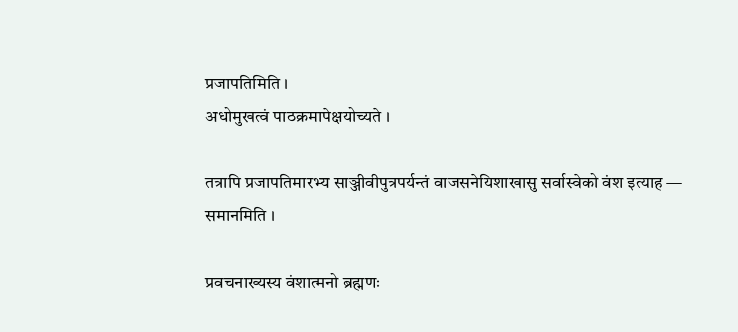प्रजापतिमिति ।
अधोमुखत्वं पाठक्रमापेक्षयोच्यते ।

तत्रापि प्रजापतिमारभ्य साञ्जीवीपुत्रपर्यन्तं वाजसनेयिशाखासु सर्वास्वेको वंश इत्याह —
समानमिति ।

प्रवचनाख्यस्य वंशात्मनो ब्रह्मणः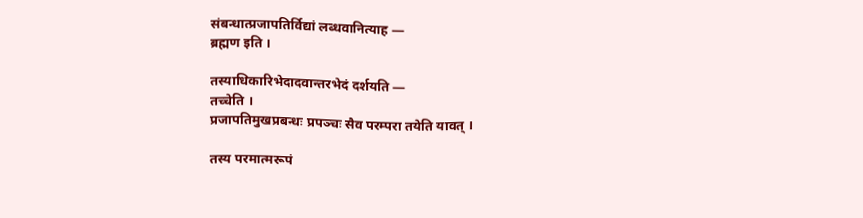संबन्धात्प्रजापतिर्विद्यां लब्धवानित्याह —
ब्रह्मण इति ।

तस्याधिकारिभेदादवान्तरभेदं दर्शयति —
तच्चेति ।
प्रजापतिमुखप्रबन्धः प्रपञ्चः सैव परम्परा तयेति यावत् ।

तस्य परमात्मरूपं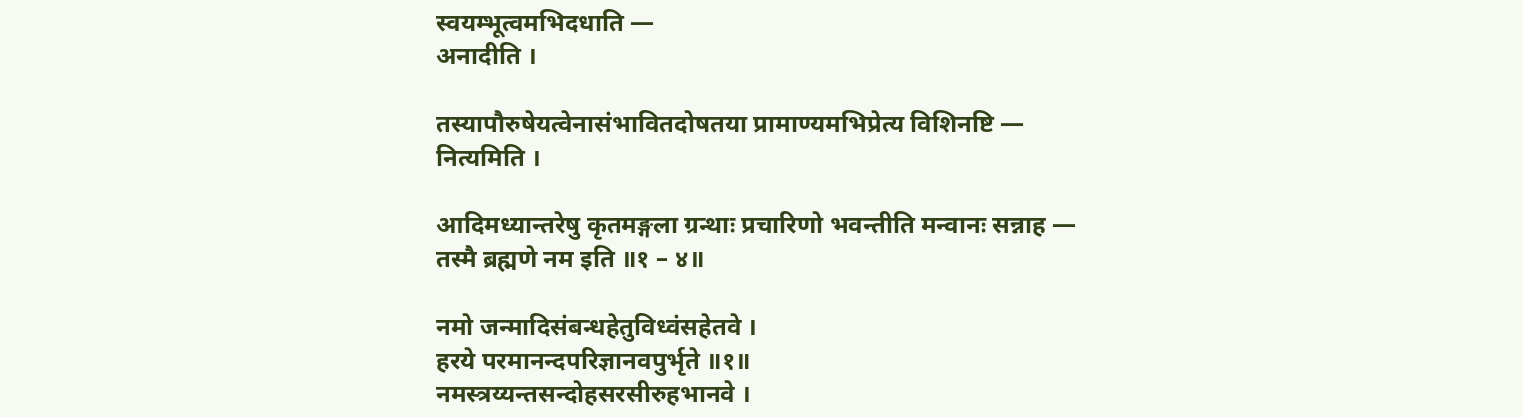स्वयम्भूत्वमभिदधाति —
अनादीति ।

तस्यापौरुषेयत्वेनासंभावितदोषतया प्रामाण्यमभिप्रेत्य विशिनष्टि —
नित्यमिति ।

आदिमध्यान्तरेषु कृतमङ्गला ग्रन्थाः प्रचारिणो भवन्तीति मन्वानः सन्नाह —
तस्मै ब्रह्मणे नम इति ॥१ – ४॥

नमो जन्मादिसंबन्धहेतुविध्वंसहेतवे ।
हरये परमानन्दपरिज्ञानवपुर्भृते ॥१॥
नमस्त्रय्यन्तसन्दोहसरसीरुहभानवे ।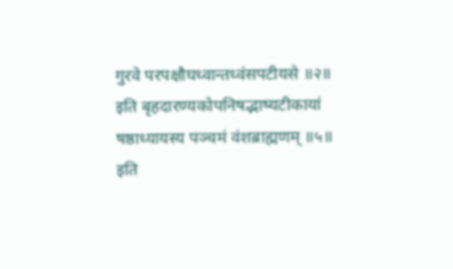गुरवे परपक्षौघध्वान्तध्वंसपटीयसे ॥२॥
इति बृहदारण्यकोपनिषद्भाष्यटीकायां षष्ठाध्यायस्य पञ्चमं वंशब्राह्मणम् ॥५॥
इति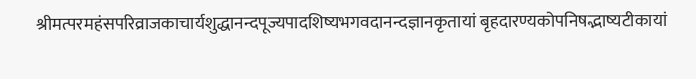श्रीमत्परमहंसपरिव्राजकाचार्यशुद्धानन्दपूज्यपादशिष्यभगवदानन्दज्ञानकृतायां बृहदारण्यकोपनिषद्भाष्यटीकायां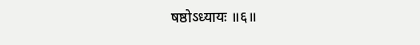षष्ठोऽध्यायः ॥६॥